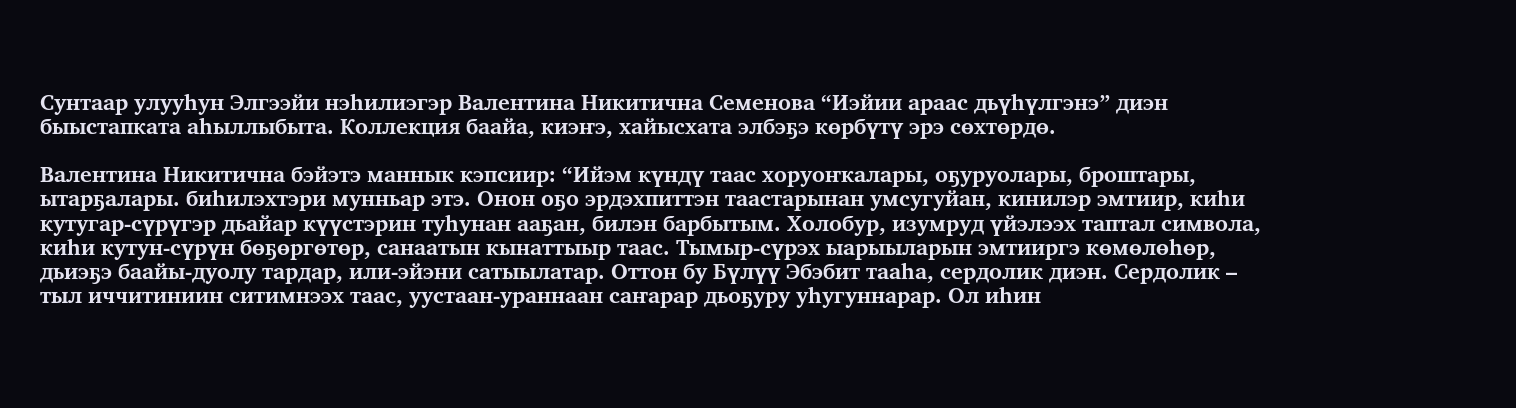Сунтаар улууһун Элгээйи нэһилиэгэр Валентина Никитична Семенова “Иэйии араас дьүһүлгэнэ” диэн быыстапката аһыллыбыта. Коллекция баайа, киэҥэ, хайысхата элбэҕэ көрбүтү эрэ сөхтөрдө.

Валентина Никитична бэйэтэ маннык кэпсиир: “Ийэм күндү таас хоруоҥкалары, оҕуруолары, броштары, ытарҕалары. биһилэхтэри мунньар этэ. Онон оҕо эрдэхпиттэн таастарынан умсугуйан, кинилэр эмтиир, киһи кутугар-сүрүгэр дьайар күүстэрин туһунан ааҕан, билэн барбытым. Холобур, изумруд үйэлээх таптал символа, киһи кутун-сүрүн бөҕөргөтөр, санаатын кынаттыыр таас. Тымыр-сүрэх ыарыыларын эмтииргэ көмөлөһөр, дьиэҕэ баайы-дуолу тардар, или-эйэни сатыылатар. Оттон бу Бүлүү Эбэбит тааһа, сердолик диэн. Сердолик – тыл иччитиниин ситимнээх таас, уустаан-ураннаан саҥарар дьоҕуру уһугуннарар. Ол иһин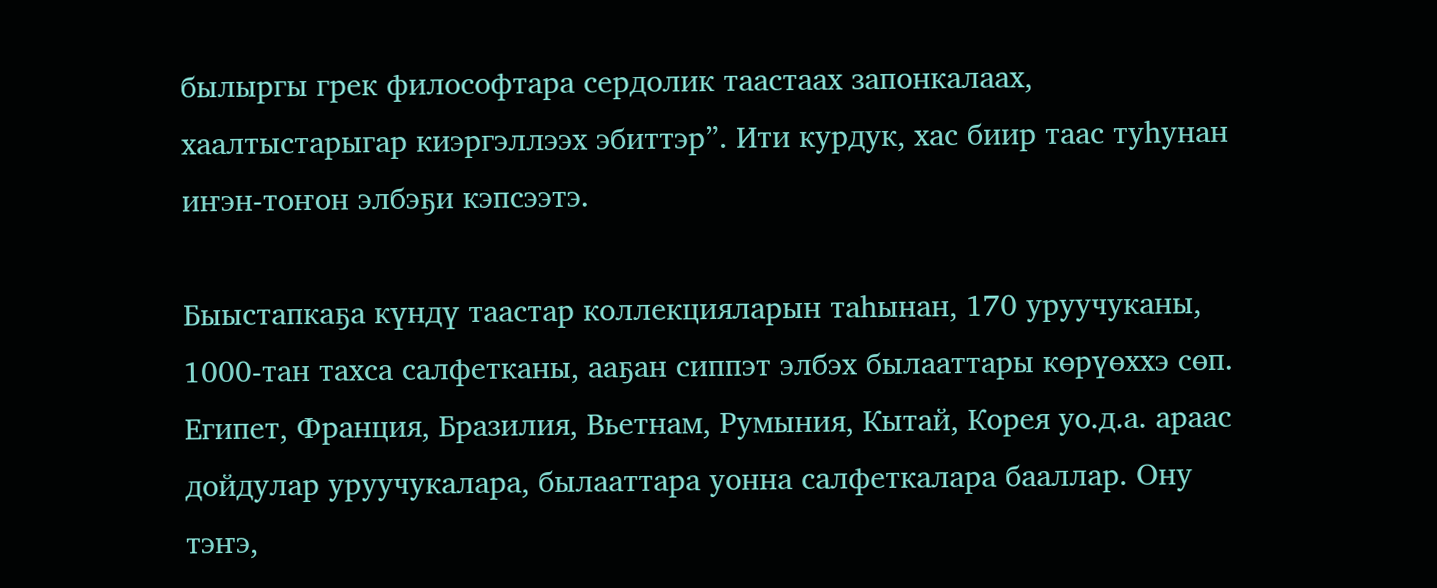былыргы грек философтара сердолик таастаах запонкалаах, хаалтыстарыгар киэргэллээх эбиттэр”. Ити курдук, хас биир таас туһунан иҥэн-тоҥон элбэҕи кэпсээтэ.

Быыстапкаҕа күндү таастар коллекцияларын таһынан, 170 уруучуканы, 1000-тан тахса салфетканы, ааҕан сиппэт элбэх былааттары көрүөххэ сөп. Египет, Франция, Бразилия, Вьетнам, Румыния, Кытай, Корея уо.д.а. араас дойдулар уруучукалара, былааттара уонна салфеткалара бааллар. Ону тэҥэ,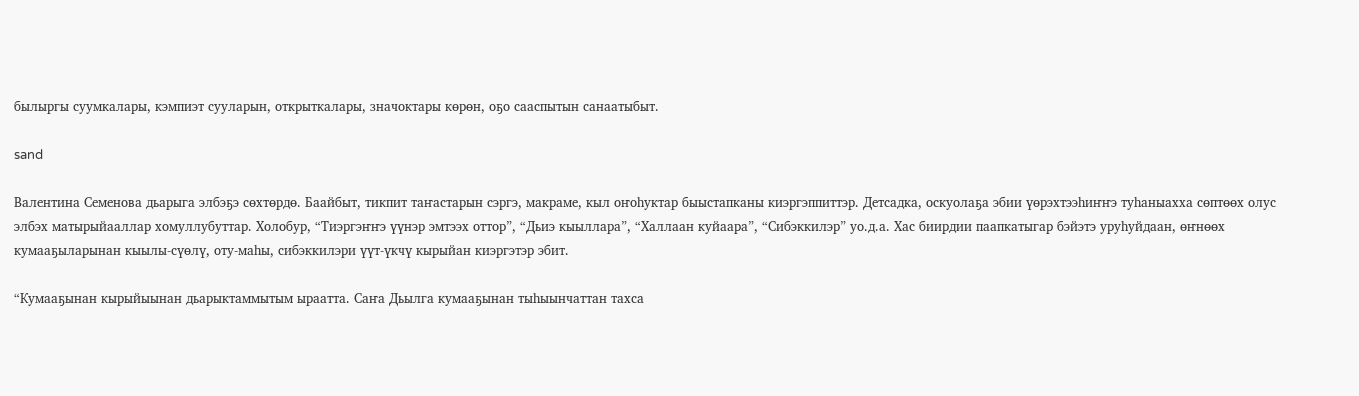былыргы суумкалары, кэмпиэт сууларын, открыткалары, значоктары көрөн, оҕо сааспытын санаатыбыт.

sand

Валентина Семенова дьарыга элбэҕэ сөхтөрдө. Баайбыт, тикпит таҥастарын сэргэ, макраме, кыл оҥоһуктар быыстапканы киэргэппиттэр. Детсадка, оскуолаҕа эбии үөрэхтээһиҥҥэ туһаныахха сөптөөх олус элбэх матырыйааллар хомуллубуттар. Холобур, “Тиэргэҥҥэ үүнэр эмтээх оттор”, “Дьиэ кыыллара”, “Халлаан куйаара”, “Сибэккилэр” уо.д.а. Хас биирдии паапкатыгар бэйэтэ уруһуйдаан, өҥнөөх кумааҕыларынан кыылы-сүөлү, оту-маһы, сибэккилэри үүт-үкчү кырыйан киэргэтэр эбит.

“Кумааҕынан кырыйыынан дьарыктаммытым ыраатта. Саҥа Дьылга кумааҕынан тыһыынчаттан тахса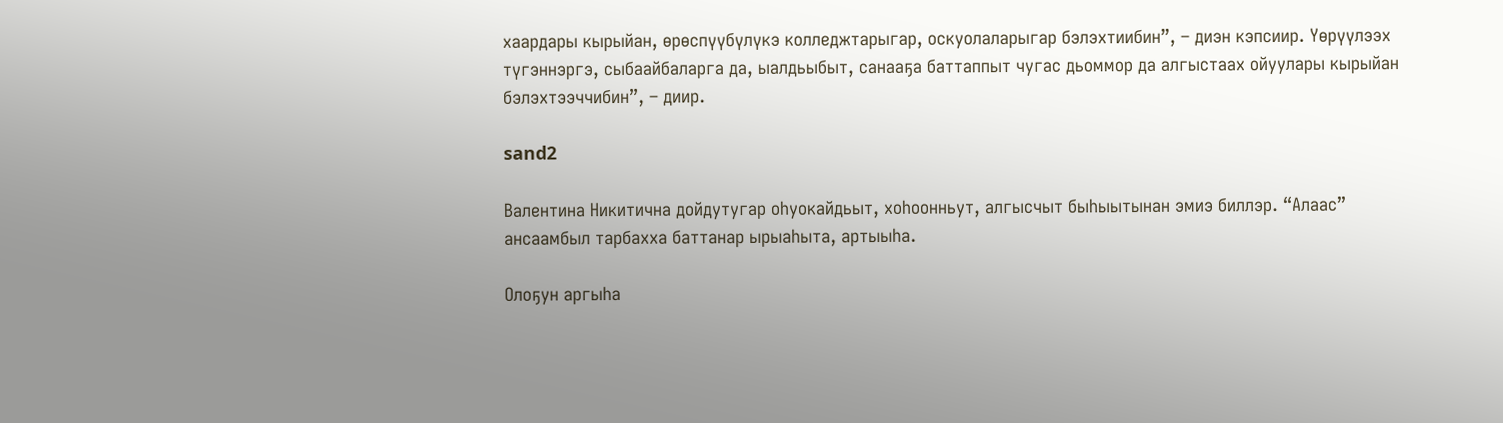хаардары кырыйан, өрөспүүбүлүкэ колледжтарыгар, оскуолаларыгар бэлэхтиибин”, – диэн кэпсиир. Үөрүүлээх түгэннэргэ, сыбаайбаларга да, ыалдьыбыт, санааҕа баттаппыт чугас дьоммор да алгыстаах ойуулары кырыйан бэлэхтээччибин”, – диир.

sand2

Валентина Никитична дойдутугар оһуокайдьыт, хоһоонньут, алгысчыт быһыытынан эмиэ биллэр. “Алаас” ансаамбыл тарбахха баттанар ырыаһыта, артыыһа.

Олоҕун аргыһа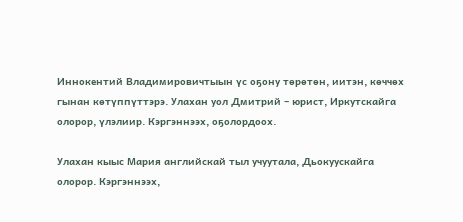Иннокентий Владимировичтыын үс оҕону төрөтөн, иитэн, көччөх гынан көтүппүттэрэ. Улахан уол Дмитрий – юрист, Иркутскайга олорор, үлэлиир. Кэргэннээх, оҕолордоох.

Улахан кыыс Мария английскай тыл учуутала, Дьокуускайга олорор. Кэргэннээх,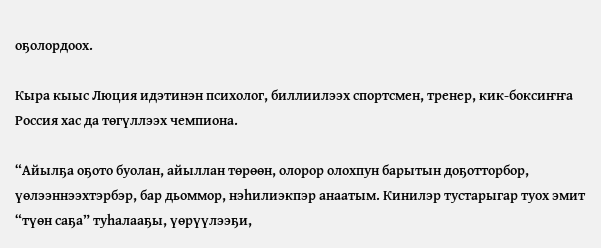оҕолордоох.

Кыра кыыс Люция идэтинэн психолог, биллиилээх спортсмен, тренер, кик-боксиҥҥа Россия хас да төгүллээх чемпиона.

“Айылҕа оҕото буолан, айыллан төрөөн, олорор олохпун барытын доҕотторбор, үөлээннээхтэрбэр, бар дьоммор, нэһилиэкпэр анаатым. Кинилэр тустарыгар туох эмит “түөн саҕа” туһалааҕы, үөрүүлээҕи,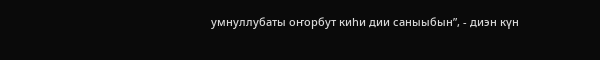умнуллубаты оҥорбут киһи дии саныыбын”, - диэн күн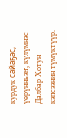курдук сайаҕас, үөрүнньэҥ, күлүмнэс Далбар Хотун кэпсээнин түмүктүүр.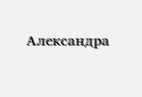Александра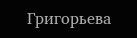Григорьева